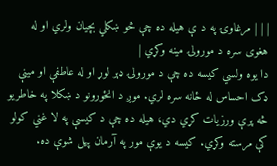| | | مرغاوۍ په د ې هيله ده چې څو ښکلي بچيان ولري او له هغوی سره د مورولۍ مينه وکړي |
دا يوه ولسي کيسه ده چې د مورولۍ ډېر لوړ او له عاطفې او مينې ډک احساس له ځانه سره لري. موږ د انځورونو د ښکلا په خاطريو څه پرې ورزيات کړي دي، هيله ده چې د کيسې په لا غني کولو کې مرسته وکړي. کيسه د يوې مور په آرمان پيل شوې ده.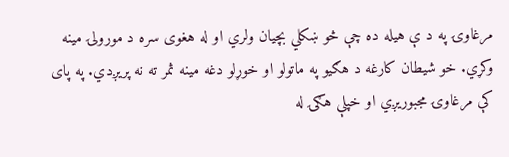مرغاوۍ په د ې هيله ده چې څو ښکلي بچيان ولري او له هغوی سره د مورولۍ مينه وکړي. خو شيطان کارغه د هګيو په ماتولو او خوړلو دغه مينه ثمر ته نه پريږدي. په پای کې مرغاوۍ مجبوريږي او خپلې هګۍ له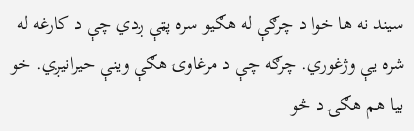سيند نه ها خوا د چرګې له هګيو سره پټې ږدي چې د کارغه له شره يې وژغوري. چرګه چې د مرغاوۍ هګې وينې حيرانيږي. خو بيا هم هګۍ د څو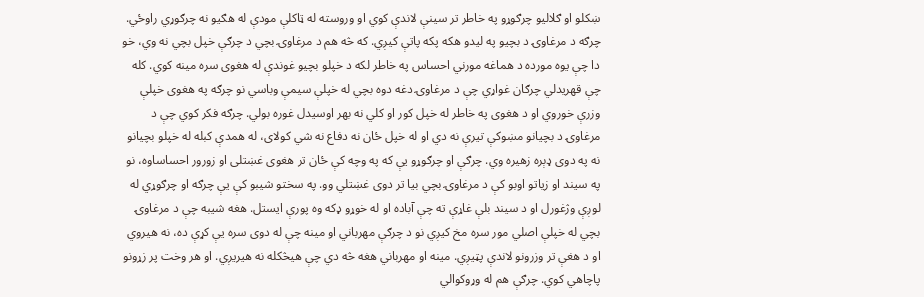ښکلو او ګلاليو چرګوړو په خاطر تر سينې لاندې کوي او وروسته له ټاکلې مودې له هګيو نه چرګوړي راوځي. چرګه د مرغاوۍ د بچيو په ليدو هکه پکه پاتې کيږي. که څه هم د مرغاوۍ بچي د چرګې خپل بچي نه وي، خو دا چې يوه مورده د هماغه مورني احساس په خاطر لکه د خپلو بچيو غوندې له هغوی سره مينه کوي. کله چې قهريدلي چرګان غواړي چې د مرغاوۍ دغه دوه بچي له خپلې سيمې وباسي نو چرګه په هغوی خپلې وزرې خوروي او د هغوی په خاطر له خپل کور او کلي نه بهر اوسيدل غوره بولي. چرګه فکر کوي چې د مرغاوۍ د بچيانو مښوکې تيرې نه دي او له خپل ځان نه دفاع نه شي کولای، له همدې کبله له خپلو بچيانو نه په دوی ډېره زهيره وي. چرګې او چرګوړو يې که په وچه کې ځان تر هغوی غښتلی او زورور احساساوه، نو په سيند او زياتو اوبو کې د مرغاوۍ بچي بيا تر دوی غښتلي وو. په سختو شيبو کې يې چرګه او چرګوړي له لوږې وژغورل او د سيند بلې غاړې ته چې آباده او له خوړو ډکه وه پورې ايستل. هغه شيبه چې د مرغاوۍ بچي له خپلې اصلي مور سره مخ کيږي نو د چرګې مهرباني او مينه چې له دوی سره يې کړې ده، نه هيروي او د هغې تر وزرونو لاندې پټيږي. مينه او مهرباني هغه څه دي چې هيڅکله نه هيريږي. او هر وخت پر زړونو پاچاهي کوي. چرګې هم له وړوکوالي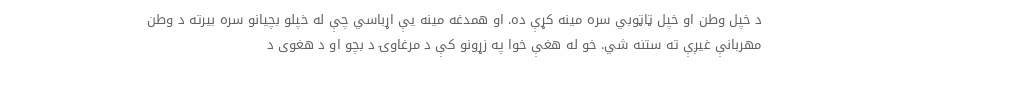د خپل وطن او خپل ټاټوبي سره مينه کړې ده. او همدغه مينه يې اړباسي چې له خپلو بچيانو سره بيرته د وطن مهربانې غيږې ته ستنه شي. خو له هغې خوا په زړونو کې د مرغاوۍ د بچو او د هغوی د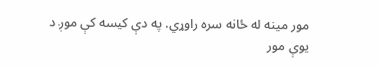مور مينه له ځانه سره راوړي. په دې کيسه کې موږ د يوې مور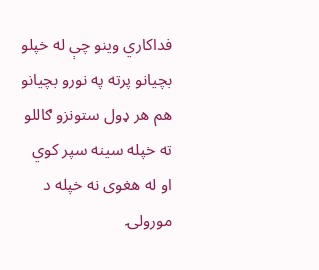فداکاري وينو چې له خپلو بچيانو پرته په نورو بچيانو هم هر ډول ستونزو ګاللو ته خپله سينه سپر کوي او له هغوی نه خپله د مورولۍ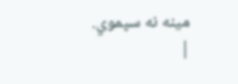مينه نه سپموي.
|